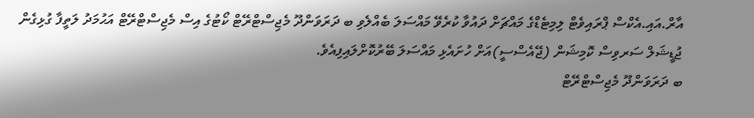އާރް.އައި.އެކްސް ޕްރައިވެޓް ލިމިޓެޑްގެ މައްޗަށް ދައުވާ ކުރެވޭ މައްސަލަ ބެއްލެވި ބ ދަރަވަންދޫ މެޖިސްޓްރޭޓް ކޯޓުގެ އިސް މެޖިސްޓްރޭޓް އަޙުމަދު ލަތީފާ ގުޅިގެން ޖުޑީޝަލް ސަރވިސް ކޮމިޝަން (ޖޭއެސްސީ)އަށް ހުށައެޅި މައްސަލަ ބޭރުކޮށްލައިފިއެވެ.
ބ ދަރަވަންދޫ މެޖިސްޓްރޭޓް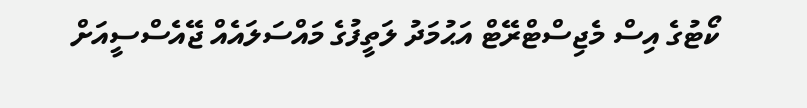ކޯޓުގެ އިސް މެޖިސްޓްރޭޓް އަޙުމަދު ލަތީފުގެ މައްސަލައެއް ޖޭއެސްސީއަށް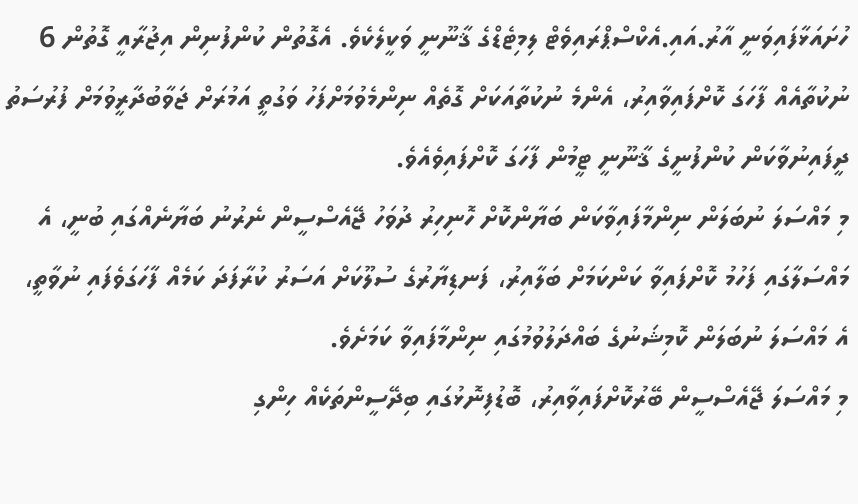ހުށައަޅާފައިވަނީ އާރު.އައި.އެކްސްޕްރައިވެޓް ލިމިޓެޑްގެ ޤާނޫނީ ވަކީލެކެވެ. އެގޮތުން ކުންފުނިން އިޖުރާއީ ގޮތުން 6 ނުކުތާއެއް ފާހަގަ ކޮށްފައިވާއިރު، އެންމެ ނުކުތާއަކަށް ގޮތެއް ނިންމެވުމަށްފަހު ވަގުތީ އަމުރަށް ޖަވާބުދާރީވުމަށް ފުރުސަތު ދީފައިނުވާކަން ކުންފުނީގެ ޤާނޫނީ ޓީމުން ފާހަގަ ކޮށްފައިވެއެވެ.
މި މައްސަލަ ނުބަލަން ނިންމާފައިވާކަން ބަޔާންކޮށް ހޮނިހިރު ދުވަހު ޖޭއެސްސީން ނެރުނު ބަޔާނެއްގައި ބުނީ، އެ މައްސަލާގައި ފަހުމު ކޮށްފައިވާ ކަންކަމަށް ބަލާއިރު، ފަނޑިޔާރުގެ ސުލޫކަށް އަސަރު ކުރާފަދަ ކަމެއް ފާހަގަވެފައި ނުވާތީ، އެ މައްސަލަ ނުބަލަން ކޮމިޝަނުގެ ބައްދަލުވުމުގައި ނިންމާފައިވާ ކަމަށެވެ.
މި މައްސަލަ ޖޭއެސްސީން ބޭރުކޮށްފައިވާއިރު، ބޮޑުފިނޮޅުގައި ބިދޭސީންތަކެއް ހިންގި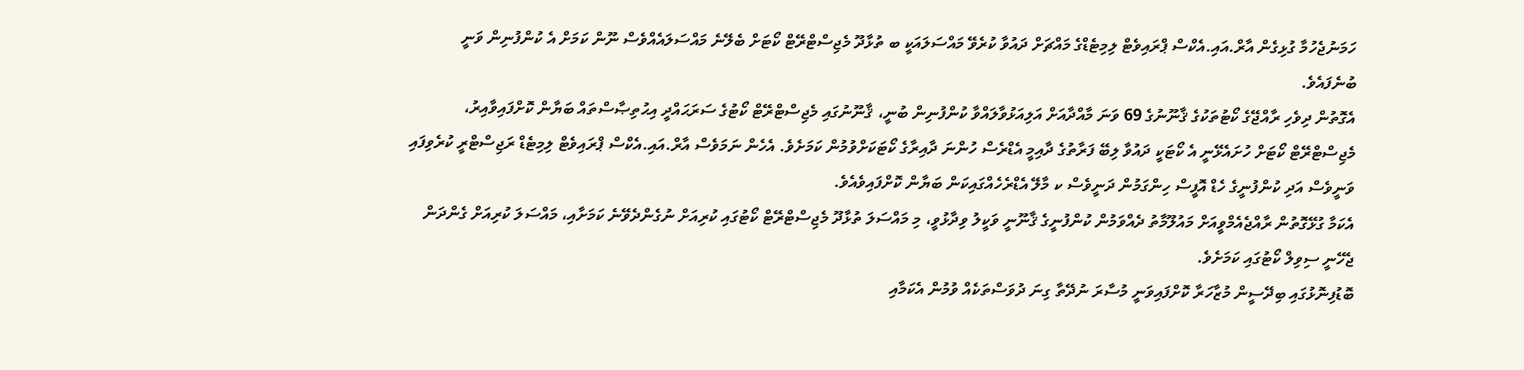ހަމަނުޖެހުމާ ގުޅިގެން އާރް.އައި.އެކްސް ޕްރައިވެޓް ލިމިޓެޑްގެ މައްޗަށް ދައުވާ ކުރެވޭ މައްސަލައަކީ ބ ތުޅާދޫ މެޖިސްޓްރޭޓް ކޯޓަށް ބެލޭނެ މައްސަލައެއްވެސް ނޫން ކަމަށް އެ ކުންފުނިން ވަނީ ބުނެފައެވެ.
އެގޮތުން ދިވެހި ރާއްޖޭގެ ކޯޓުތަކުގެ ޤާނޫނުގެ 69 ވަނަ މާއްދާއަށް އަލިއަޅުވާލައްވާ ކުންފުނިން ބުނީ، ޤާނޫނުގައި މެޖިސްޓްރޭޓް ކޯޓުގެ ސަރަޙައްދީ އިޙުތިޞާސްތައް ބަޔާން ކޮށްފައިވާއިރު، މެޖިސްޓްރޭޓް ކޯޓަށް ހުށައެޅޭނީ އެ ކޯޓަކީ ދައުވާ ލިބޭ ފަރާތުގެ ދާއިމީ އެޑްރެސް ހުންނަ ދާއިރާގެ ކޯޓަކަށްވުމުން ކަމަށެވެ. އެހެން ނަމަވެސް އާރް.އައި.އެކްސް ޕްރައިވެޓް ލިމިޓެޑް ރަޖިސްޓްރީ ކުރެވިފައި ވަނީވެސް އަދި ކުންފުނީގެ ހެޑް އޮފީސް ހިންގަމުން ދަނީވެސް ކ މާލޭ އެޑްރެހެއްގައިކަން ބަޔާން ކޮށްފައިވެއެވެ.
އެކަމާ ގުޅޭގޮތުން ރާއްޖެއެމްވީއަށް މައުލޫމާތު ދެއްވަމުން ކުންފުނީގެ ޤާނޫނީ ވަކީލު ވިދާޅުވީ، މި މައްސަލަ ތުޅާދޫ މެޖިސްޓްރޭޓް ކޯޓުގައި ކުރިއަށް ނުގެންދެވޭނެ ކަމަށާއި، މައްސަލަ ކުރިއަށް ގެންދަން ޖެހޭނީ ސިވިލް ކޯޓުގައި ކަމަށެވެ.
ބޮޑުފިނޮޅުގައި ބިދޭސީން މުޒާހަރާ ކޮށްފައިވަނީ މުސާރަ ނުދޭތާ ގިނަ ދުވަސްތަކެއް ވުމުން އެކަމާއި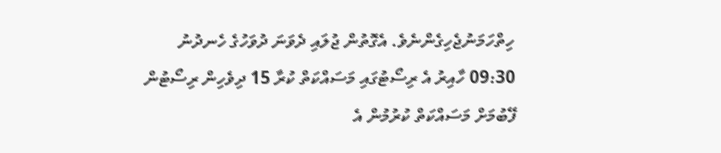ހިތްހަމަނުޖެހިގެންނެވެ. އެގޮތުން ޖުލައި ދެވަނަ ދުވަހުގެ ހެނދުނު 09:30 ހާއިރު އެ ރިސޯޓުގައި މަސައްކަތް ކުރާ 15 ދިވެހިން ރިސޯޓުން ފޭބުމަށް މަސައްކަތް ކުރުމުން އެ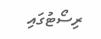ރިސޯޓުގައި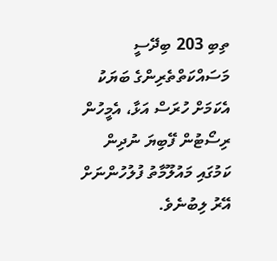ތިބި 203 ބިދޭސީ މަސައްކަތްތެރިންގެ ބަޔަކު އެކަމަށް ހުރަސް އަޅާ، އެމީހުން ރިސޯޓުން ފޭބިޔަ ނުދިން ކަމުގައި މައުލޫމާތު ފުލުހުންނަށް އޭރު ލިބުނެވެ.